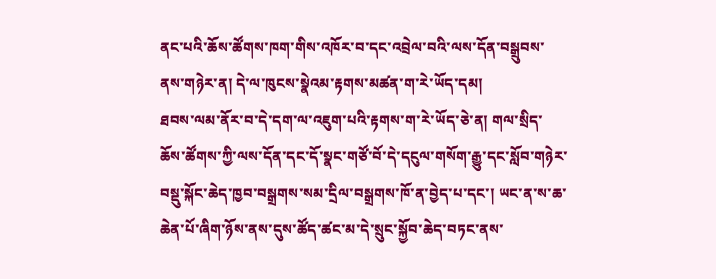ནང་པའི་ཆོས་ཚོགས་ཁག་གིས་འཁོར་བ་དང་འབྲེལ་བའི་ལས་དོན་བསྒྲུབས་ནས་གཉེར་ན། དེ་ལ་ཁུངས་སྣེའམ་རྟགས་མཚན་ག་རེ་ཡོད་དམ།
ཐབས་ལམ་ནོར་བ་དེ་དག་ལ་འཇུག་པའི་རྟགས་ག་རེ་ཡོད་ཅེ་ན། གལ་སྲིད་ཆོས་ཚོགས་ཀྱི་ལས་དོན་དང་དོ་སྣང་གཙོ་བོ་དེ་དངུལ་གསོག་རྒྱུ་དང་སློབ་གཉེར་བསྡུ་སྐོང་ཆེད་ཁྱབ་བསྒྲགས་སམ་དྲིལ་བསྒྲགས་ཁོ་ན་བྱེད་པ་དང་། ཡང་ན་ས་ཆ་ཆེན་པོ་ཞིག་ཉོས་ནས་དུས་ཚོད་ཚང་མ་དེ་སྲུང་སྐྱོབ་ཆེད་བཏང་ནས་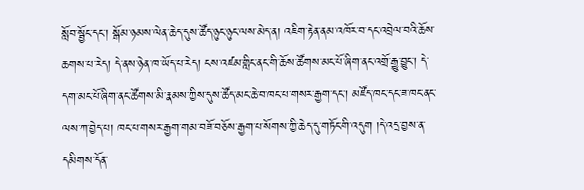སློབ་སྦྱོང་དང་། སྒོམ་ཉམས་ལེན་ཆེད་དུས་ཚོད་ཉུང་ཉུང་ལས་མེད་ན། འཇིག་རྟེན་ནམ་འཁོར་བ་དང་འབྲེལ་བའི་ཆོས་ཆགས་པ་རེད། དེ་ནས་ཉེན་ཁ་ཡོད་པ་རེད། ངས་འཛམ་གླིང་ནང་གི་ཆོས་ཚོགས་མང་པོ་ཞིག་ནང་འགྲོ་རྒྱུ་བྱུང་། དེ་དག་མང་པོ་ཞིག་ནང་ཚོགས་མི་རྣམས་ཀྱིས་དུས་ཚོད་མང་ཆེ་བ་ཁང་པ་གསར་རྒྱག་དང་། མཛོད་ཁང་དང་ཟ་ཁང་ནང་ལས་ཀ་བྱེད་པ། ཁང་པ་གསར་རྒྱག་གམ་བཟོ་བཅོས་རྒྱག་པ་སོགས་ཀྱི་ཆེད་དུ་གཏོང་གི་འདུག །དེ་འདྲ་བྱས་ན་དམིགས་དོན་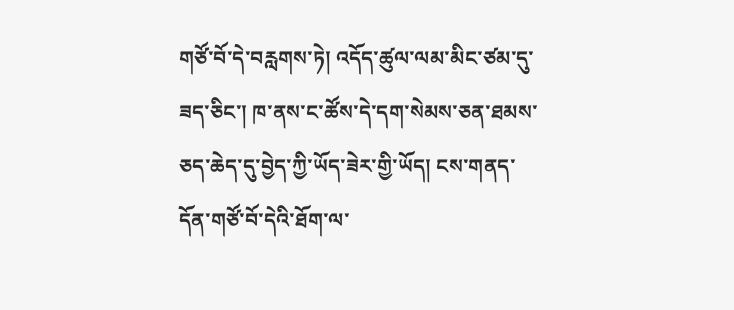གཙོ་བོ་དེ་བརླགས་ཏེ། འདོད་ཚུལ་ལམ་མིང་ཙམ་དུ་ཟད་ཅིང་། ཁ་ནས་ང་ཚོས་དེ་དག་སེམས་ཅན་ཐམས་ཅད་ཆེད་དུ་བྱེད་ཀྱི་ཡོད་ཟེར་གྱི་ཡོད། ངས་གནད་དོན་གཙོ་བོ་དེའི་ཐོག་ལ་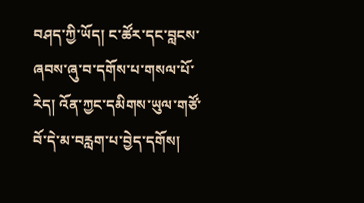བཤད་ཀྱི་ཡོད། ང་ཚོར་དང་བླངས་ཞབས་ཞུ་བ་དགོས་པ་གསལ་པོ་རེད། འོན་ཀྱང་དམིགས་ཡུལ་གཙོ་བོ་དེ་མ་བརླག་པ་བྱེད་དགོས།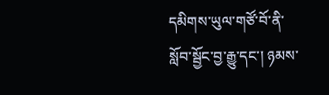དམིགས་ཡུལ་གཙོ་བོ་ནི་སློབ་སྦྱོང་བྱ་རྒྱུ་དང་། ཉམས་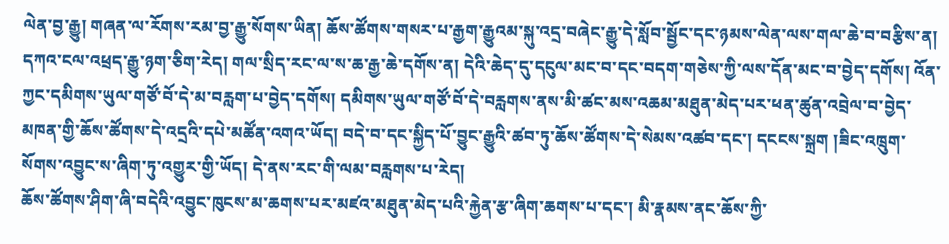ལེན་བྱ་རྒྱུ། གཞན་ལ་རོགས་རམ་བྱ་རྒྱུ་སོགས་ཡིན། ཆོས་ཚོགས་གསར་པ་རྒྱག་རྒྱུའམ་སྐུ་འདྲ་བཞེང་རྒྱུ་དེ་སློབ་སྦྱོང་དང་ཉམས་ལེན་ལས་གལ་ཆེ་བ་བརྩིས་ན། དཀའ་ངལ་འཕྲད་རྒྱུ་ཉག་ཅིག་རེད། གལ་སྲིད་རང་ལ་ས་ཆ་རྒྱ་ཆེ་དགོས་ན། དེའི་ཆེད་དུ་དངུལ་མང་བ་དང་བདག་གཅེས་ཀྱི་ལས་དོན་མང་བ་བྱེད་དགོས། འོན་ཀྱང་དམིགས་ཡུལ་གཙོ་བོ་དེ་མ་བརླག་པ་བྱེད་དགོས། དམིགས་ཡུལ་གཙོ་བོ་དེ་བརླགས་ནས་མི་ཚང་མས་འཆམ་མཐུན་མེད་པར་ཕན་ཚུན་འབྲེལ་བ་བྱེད་མཁན་གྱི་ཆོས་ཚོགས་དེ་འདྲའི་དཔེ་མཚོན་འགའ་ཡོད། བདེ་བ་དང་སྐྱིད་པོ་བྱུང་རྒྱུའི་ཚབ་ཏུ་ཆོས་ཚོགས་དེ་སེམས་འཚབ་དང་། དངངས་སྐྲག །ཟིང་འཁྲུག་སོགས་འབྱུང་ས་ཞིག་ཏུ་འགྱུར་གྱི་ཡོད། དེ་ནས་རང་གི་ལམ་བརླགས་པ་རེད།
ཆོས་ཚོགས་ཤིག་ཞི་བདེའི་འབྱུང་ཁུངས་མ་ཆགས་པར་མཛའ་མཐུན་མེད་པའི་རྐྱེན་རྩ་ཞིག་ཆགས་པ་དང་། མི་རྣམས་ནང་ཆོས་ཀྱི་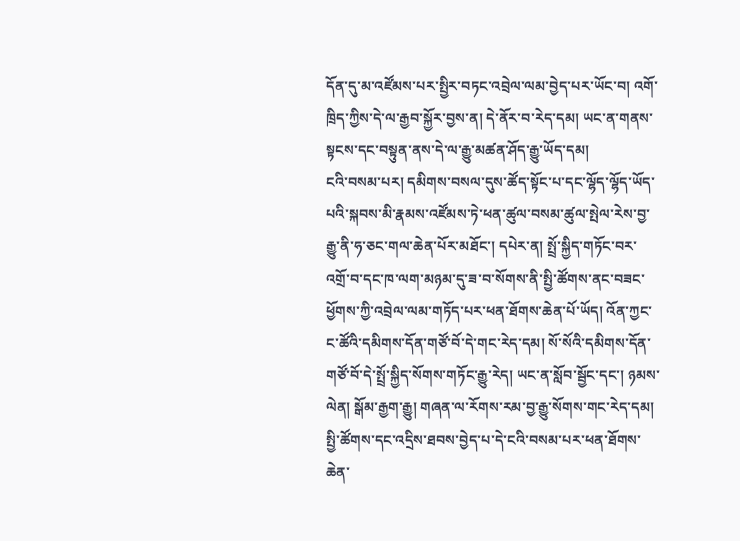དོན་དུ་མ་འཛོམས་པར་སྤྱིར་བཏང་འབྲེལ་ལམ་བྱེད་པར་ཡོང་བ། འགོ་ཁྲིད་ཀྱིས་དེ་ལ་རྒྱབ་སྐྱོར་བྱས་ན། དེ་ནོར་བ་རེད་དམ། ཡང་ན་གནས་སྟངས་དང་བསྟུན་ནས་དེ་ལ་རྒྱུ་མཚན་ཤོད་རྒྱུ་ཡོད་དམ།
ངའི་བསམ་པར། དམིགས་བསལ་དུས་ཚོད་སྟོང་པ་དང་ལྷོད་ལྷོད་ཡོད་པའི་སྐབས་མི་རྣམས་འཛོམས་ཏེ་ཕན་ཚུལ་བསམ་ཚུལ་སྤེལ་རེས་བྱ་རྒྱུ་ནི་ཧ་ཅང་གལ་ཆེན་པོར་མཐོང་། དཔེར་ན། སྤྲོ་སྐྱིད་གཏོང་བར་འགྲོ་བ་དང་ཁ་ལག་མཉམ་དུ་ཟ་བ་སོགས་ནི་སྤྱི་ཚོགས་ནང་བཟང་ཕྱོགས་ཀྱི་འབྲེལ་ལམ་གཏོད་པར་ཕན་ཐོགས་ཆེན་པོ་ཡོད། འོན་ཀྱང་ང་ཚོའི་དམིགས་དོན་གཙོ་བོ་དེ་གང་རེད་དམ། སོ་སོའི་དམིགས་དོན་གཙོ་བོ་དེ་སྤྲོ་སྐྱིད་སོགས་གཏོང་རྒྱུ་རེད། ཡང་ན་སློབ་སྦྱོང་དང་། ཉམས་ལེན། སྒོམ་རྒྱག་རྒྱུ། གཞན་ལ་རོགས་རམ་བྱ་རྒྱུ་སོགས་གང་རེད་དམ། སྤྱི་ཚོགས་དང་འདྲིས་ཐབས་བྱེད་པ་དེ་ངའི་བསམ་པར་ཕན་ཐོགས་ཆེན་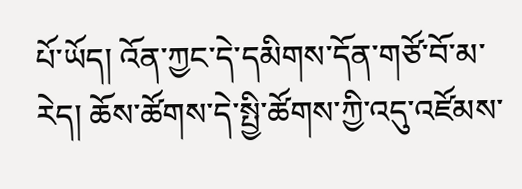པོ་ཡོད། འོན་ཀྱང་དེ་དམིགས་དོན་གཙོ་བོ་མ་རེད། ཆོས་ཚོགས་དེ་སྤྱི་ཚོགས་ཀྱི་འདུ་འཛོམས་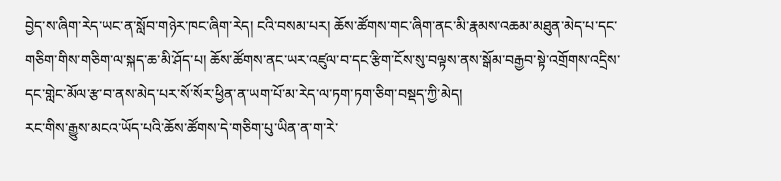བྱེད་ས་ཞིག་རེད་ཡང་ན་སློབ་གཉེར་ཁང་ཞིག་རེད། ངའི་བསམ་པར། ཆོས་ཚོགས་གང་ཞིག་ནང་མི་རྣམས་འཆམ་མཐུན་མེད་པ་དང་གཅིག་གིས་གཅིག་ལ་སྐད་ཆ་མི་ཤོད་པ། ཆོས་ཚོགས་ནང་ཡར་འཛུལ་བ་དང་རྩིག་ངོས་སུ་བལྟས་ནས་སྒོམ་བརྒྱབ་སྟེ་འགྲོགས་འདྲིས་དང་གླེང་མོལ་རྩ་བ་ནས་མེད་པར་སོ་སོར་ཕྱིན་ན་ཡག་པོ་མ་རེད་ལ་ཏག་ཏག་ཅིག་བསྡད་ཀྱི་མེད།
རང་གིས་རྒྱུས་མངའ་ཡོད་པའི་ཆོས་ཚོགས་དེ་གཅིག་པུ་ཡིན་ན་ག་རེ་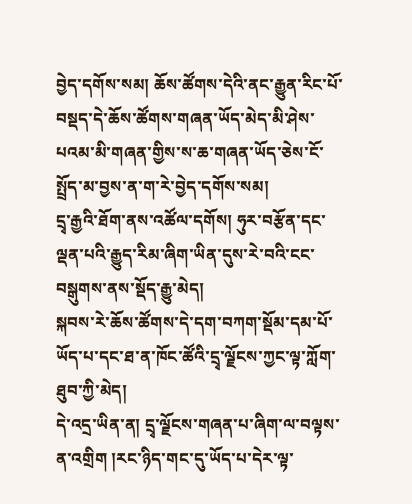བྱེད་དགོས་སམ། ཆོས་ཚོགས་དེའི་ནང་རྒྱུན་རིང་པོ་བསྡད་དེ་ཆོས་ཚོགས་གཞན་ཡོད་མེད་མི་ཤེས་པའམ་མི་གཞན་གྱིས་ས་ཆ་གཞན་ཡོད་ཅེས་ངོ་སྤྲོད་མ་བྱས་ན་ག་རེ་བྱེད་དགོས་སམ།
དྲྭ་རྒྱའི་ཐོག་ནས་འཚོལ་དགོས། ཧུར་བརྩོན་དང་ལྡན་པའི་རྒྱུད་རིམ་ཞིག་ཡིན་དུས་རེ་བའི་ངང་བསྒུགས་ནས་སྡོད་རྒྱུ་མེད།
སྐབས་རེ་ཆོས་ཚོགས་དེ་དག་བཀག་སྡོམ་དམ་པོ་ཡོད་པ་དང་ཐ་ན་ཁོང་ཚོའི་དྲྭ་ལྗོངས་ཀྱང་ལྟ་ཀློག་ཐུབ་ཀྱི་མེད།
དེ་འདྲ་ཡིན་ན། དྲྭ་ལྗོངས་གཞན་པ་ཞིག་ལ་བལྟས་ན་འགྲིག །རང་ཉིད་གང་དུ་ཡོད་པ་དེར་ལྟ་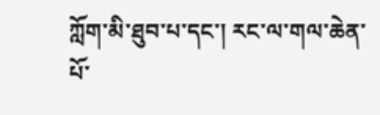ཀློག་མི་ཐུབ་པ་དང་། རང་ལ་གལ་ཆེན་པོ་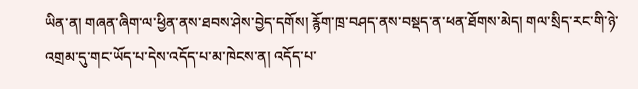ཡིན་ན། གཞན་ཞིག་ལ་ཕྱིན་ནས་ཐབས་ཤེས་བྱེད་དགོས། རྙོག་ཁྲ་བཤད་ནས་བསྡད་ན་ཕན་ཐོགས་མེད། གལ་སྲིད་རང་གི་ཉེ་འགྲམ་དུ་གང་ཡོད་པ་དེས་འདོད་པ་མ་ཁེངས་ན། འདོད་པ་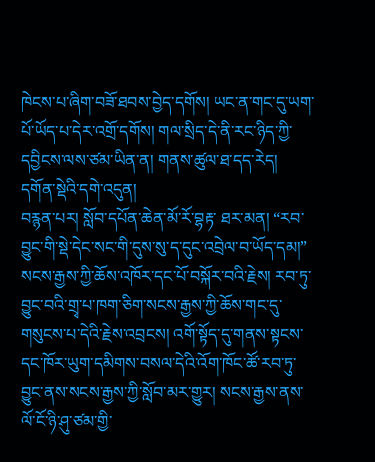ཁེངས་པ་ཞིག་བཟོ་ཐབས་བྱེད་དགོས། ཡང་ན་གང་དུ་ཡག་པོ་ཡོད་པ་དེར་འགྲོ་དགོས། གལ་སྲིད་དེ་ནི་རང་ཉིད་ཀྱི་དབྱིངས་ལས་ཙམ་ཡིན་ན། གནས་ཚུལ་ཐ་དད་རེད།
དགོན་སྡེའི་དགེ་འདུན།
བརྙན་པར། སློབ་དཔོན་ཆེན་མོ་རོ་བྷརྟ་ ཐར་མན། “རབ་བྱུང་གི་སྡེ་དེང་སང་གི་དུས་སུ་ད་དུང་འབྲེལ་བ་ཡོད་དམ།”
སངས་རྒྱས་ཀྱི་ཆོས་འཁོར་དང་པོ་བསྐོར་བའི་རྗེས། རབ་ཏུ་བྱུང་བའི་གྲྭ་པ་ཁག་ཅིག་སངས་རྒྱས་ཀྱི་ཆོས་གང་དུ་གསུངས་པ་དེའི་རྗེས་འབྲངས། འགོ་སྟོད་དུ་གནས་སྟངས་དང་ཁོར་ཡུག་དམིགས་བསལ་དེའི་འོག་ཁོང་ཚོ་རབ་ཏུ་བྱུང་ནས་སངས་རྒྱས་ཀྱི་སློབ་མར་གྱུར། སངས་རྒྱས་ནས་ལོ་ངོ་ཉི་ཤུ་ཙམ་གྱི་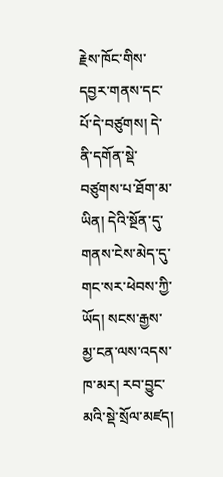རྗེས་ཁོང་གིས་དབྱར་གནས་དང་པོ་དེ་བཙུགས། དེ་ནི་དགོན་སྡེ་བཙུགས་པ་ཐོག་མ་ཡིན། དེའི་སྔོན་དུ་གནས་ངེས་མེད་དུ་གང་སར་ཕེབས་ཀྱི་ཡོད། སངས་རྒྱས་མྱ་ངན་ལས་འདས་ཁ་མར། རབ་བྱུང་མའི་སྡེ་སྲོལ་མཛད།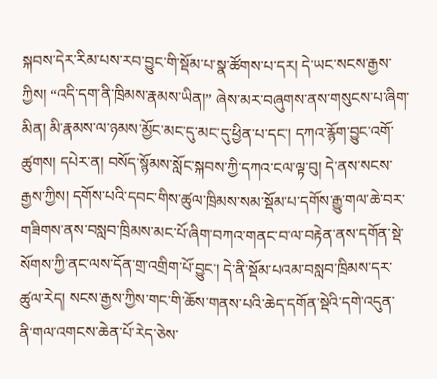སྐབས་དེར་རིམ་པས་རབ་བྱུང་གི་སྡོམ་པ་སྣ་ཚོགས་པ་དར། དེ་ཡང་སངས་རྒྱས་ཀྱིས། “འདི་དག་ནི་ཁྲིམས་རྣམས་ཡིན།” ཞེས་མར་བཞུགས་ནས་གསུངས་པ་ཞིག་མིན། མི་རྣམས་ལ་ཉམས་མྱོང་མང་དུ་མང་དུ་ཕྱིན་པ་དང་། དཀའ་རྙོག་བྱུང་འགོ་ཚུགས། དཔེར་ན། བསོད་སྙོམས་སློང་སྐབས་ཀྱི་དཀའ་ངལ་ལྟ་བུ། དེ་ནས་སངས་རྒྱས་ཀྱིས། དགོས་པའི་དབང་གིས་ཚུལ་ཁྲིམས་སམ་སྡོམ་པ་དགོས་རྒྱུ་གལ་ཆེ་བར་གཟིགས་ནས་བསླབ་ཁྲིམས་མང་པོ་ཞིག་བཀའ་གནང་བ་ལ་བརྟེན་ནས་དགོན་སྡེ་སོགས་ཀྱི་ནང་ལས་དོན་གྲ་འགྲིག་པོ་བྱུང་། དེ་ནི་སྡོམ་པའམ་བསླབ་ཁྲིམས་དར་ཚུལ་རེད། སངས་རྒྱས་ཀྱིས་གང་གི་ཆོས་གནས་པའི་ཆེད་དགོན་སྡེའི་དགེ་འདུན་ནི་གལ་འགངས་ཆེན་པོ་རེད་ཅེས་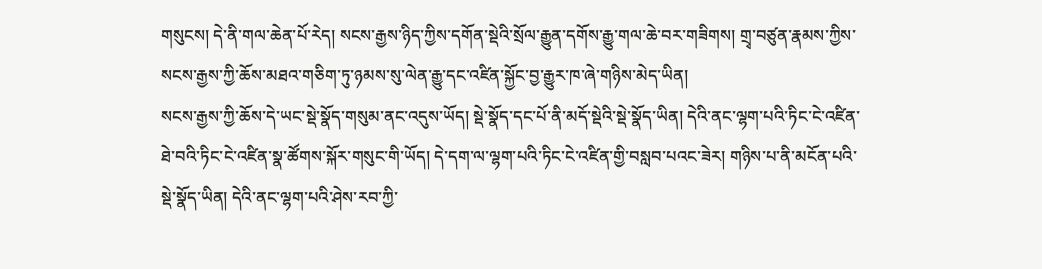གསུངས། དེ་ནི་གལ་ཆེན་པོ་རེད། སངས་རྒྱས་ཉིད་ཀྱིས་དགོན་སྡེའི་སྲོལ་རྒྱུན་དགོས་རྒྱུ་གལ་ཆེ་བར་གཟིགས། གྲྭ་བཙུན་རྣམས་ཀྱིས་སངས་རྒྱས་ཀྱི་ཆོས་མཐའ་གཅིག་ཏུ་ཉམས་སུ་ལེན་རྒྱུ་དང་འཛིན་སྐྱོང་བྱ་རྒྱུར་ཁ་ཞེ་གཉིས་མེད་ཡིན།
སངས་རྒྱས་ཀྱི་ཆོས་དེ་ཡང་སྡེ་སྣོད་གསུམ་ནང་འདུས་ཡོད། སྡེ་སྣོད་དང་པོ་ནི་མདོ་སྡེའི་སྡེ་སྣོད་ཡིན། དེའི་ནང་ལྷག་པའི་ཏིང་ངེ་འཛིན་ཐེ་བའི་ཏིང་ངེ་འཛིན་སྣ་ཚོགས་སྐོར་གསུང་གི་ཡོད། དེ་དག་ལ་ལྷག་པའི་ཏིང་ངེ་འཛིན་གྱི་བསླབ་པའང་ཟེར། གཉིས་པ་ནི་མངོན་པའི་སྡེ་སྣོད་ཡིན། དེའི་ནང་ལྷག་པའི་ཤེས་རབ་ཀྱི་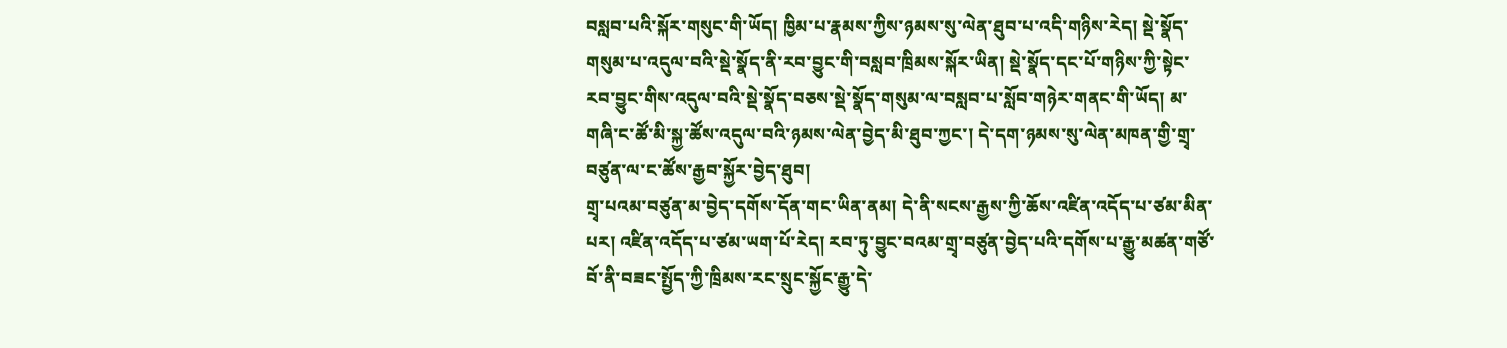བསླབ་པའི་སྐོར་གསུང་གི་ཡོད། ཁྱིམ་པ་རྣམས་ཀྱིས་ཉམས་སུ་ལེན་ཐུབ་པ་འདི་གཉིས་རེད། སྡེ་སྣོད་གསུམ་པ་འདུལ་བའི་སྡེ་སྣོད་ནི་རབ་བྱུང་གི་བསླབ་ཁྲིམས་སྐོར་ཡིན། སྡེ་སྣོད་དང་པོ་གཉིས་ཀྱི་སྟེང་རབ་བྱུང་གིས་འདུལ་བའི་སྡེ་སྣོད་བཅས་སྡེ་སྣོད་གསུམ་ལ་བསླབ་པ་སློབ་གཉེར་གནང་གི་ཡོད། མ་གཞི་ང་ཚོ་མི་སྐྱ་ཚོས་འདུལ་བའི་ཉམས་ལེན་བྱེད་མི་ཐུབ་ཀྱང་། དེ་དག་ཉམས་སུ་ལེན་མཁན་གྱི་གྲྭ་བཙུན་ལ་ང་ཚོས་རྒྱབ་སྐྱོར་བྱེད་ཐུབ།
གྲྭ་པའམ་བཙུན་མ་བྱེད་དགོས་དོན་གང་ཡིན་ནམ། དེ་ནི་སངས་རྒྱས་ཀྱི་ཆོས་འཛིན་འདོད་པ་ཙམ་མིན་པར། འཛིན་འདོད་པ་ཙམ་ཡག་པོ་རེད། རབ་ཏུ་བྱུང་བའམ་གྲྭ་བཙུན་བྱེད་པའི་དགོས་པ་རྒྱུ་མཚན་གཙོ་བོ་ནི་བཟང་སྤྱོད་ཀྱི་ཁྲིམས་རང་སྲུང་སྐྱོང་རྒྱུ་དེ་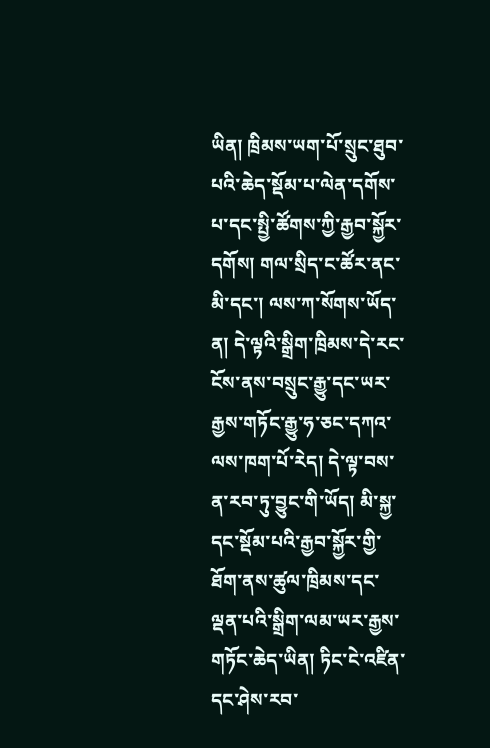ཡིན། ཁྲིམས་ཡག་པོ་སྲུང་ཐུབ་པའི་ཆེད་སྡོམ་པ་ལེན་དགོས་པ་དང་སྤྱི་ཚོགས་ཀྱི་རྒྱབ་སྐྱོར་དགོས། གལ་སྲིད་ང་ཚོར་ནང་མི་དང་། ལས་ཀ་སོགས་ཡོད་ན། དེ་ལྟའི་སྒྲིག་ཁྲིམས་དེ་རང་ངོས་ནས་བསྲུང་རྒྱུ་དང་ཡར་རྒྱས་གཏོང་རྒྱུ་ཧ་ཅང་དཀའ་ལས་ཁག་པོ་རེད། དེ་ལྟ་བས་ན་རབ་ཏུ་བྱུང་གི་ཡོད། མི་སྐྱ་དང་སྡོམ་པའི་རྒྱབ་སྐྱོར་གྱི་ཐོག་ནས་ཚུལ་ཁྲིམས་དང་ལྡན་པའི་སྒྲིག་ལམ་ཡར་རྒྱས་གཏོང་ཆེད་ཡིན། ཏིང་ངེ་འཛིན་དང་ཤེས་རབ་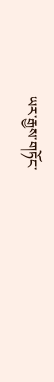ཡར་རྒྱས་གཏོང་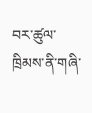བར་ཚུལ་ཁྲིམས་ནི་གཞི་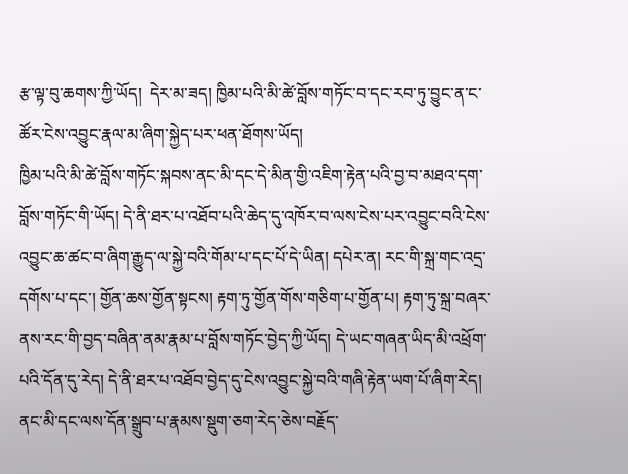རྩ་ལྟ་བུ་ཆགས་ཀྱི་ཡོད།  དེར་མ་ཟད། ཁྱིམ་པའི་མི་ཚེ་བློས་གཏོང་བ་དང་རབ་ཏུ་བྱུང་ན་ང་ཚོར་ངེས་འབྱུང་རྣལ་མ་ཞིག་སྐྱེད་པར་ཕན་ཐོགས་ཡོད།
ཁྱིམ་པའི་མི་ཚེ་བློས་གཏོང་སྐབས་ནང་མི་དང་དེ་མིན་གྱི་འཇིག་རྟེན་པའི་བྱ་བ་མཐའ་དག་བློས་གཏོང་གི་ཡོད། དེ་ནི་ཐར་པ་འཐོབ་པའི་ཆེད་དུ་འཁོར་བ་ལས་ངེས་པར་འབྱུང་བའི་ངེས་འབྱུང་ཆ་ཚང་བ་ཞིག་རྒྱུད་ལ་སྐྱེ་བའི་གོམ་པ་དང་པོ་དེ་ཡིན། དཔེར་ན། རང་གི་སྐྲ་གང་འདྲ་དགོས་པ་དང་། གྱོན་ཆས་གྱོན་སྟངས། རྟག་ཏུ་གྱོན་གོས་གཅིག་པ་གྱོན་པ། རྟག་ཏུ་སྐྲ་བཞར་ནས་རང་གི་བྱད་བཞིན་ནམ་རྣམ་པ་བློས་གཏོང་བྱེད་ཀྱི་ཡོད། དེ་ཡང་གཞན་ཡིད་མི་འཕྲོག་པའི་དོན་དུ་རེད། དེ་ནི་ཐར་པ་འཐོབ་བྱེད་དུ་ངེས་འབྱུང་སྐྱེ་བའི་གཞི་རྟེན་ཡག་པོ་ཞིག་རེད།
ནང་མི་དང་ལས་དོན་སྒྲུབ་པ་རྣམས་སྡུག་ཅག་རེད་ཅེས་བརྗོད་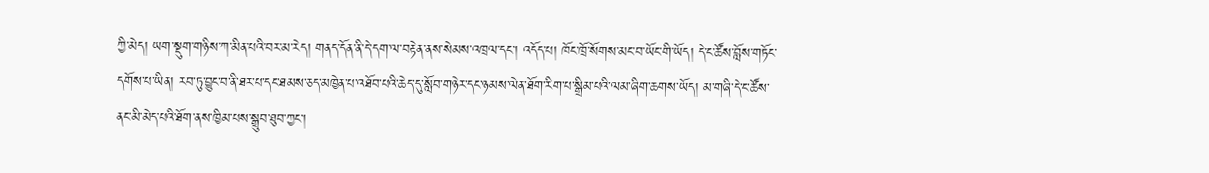ཀྱི་མེད། ཡག་སྡུག་གཉིས་ཀ་མིན་པའི་བར་མ་རེད། གནད་དོན་ནི་དེ་དག་ལ་བརྟེན་ནས་སེམས་འཁྲལ་དང་། འདོད་པ། ཁོང་ཁྲོ་སོགས་མང་བ་ཡོང་གི་ཡོད། དེ་ང་ཚོས་བློས་གཏོང་དགོས་པ་ཡིན། རབ་ཏུ་བྱུང་བ་ནི་ཐར་པ་དང་ཐམས་ཅད་མཁྱེན་པ་འཐོབ་པའི་ཆེད་དུ་སློབ་གཉེར་དང་ཉམས་ལེན་ཐོག་རིག་པ་སྒྲིམ་པའི་ལམ་ཞིག་ཆགས་ཡོད། མ་གཞི་དེ་ང་ཚོས་ནང་མི་མེད་པའི་ཐོག་ནས་ཁྱིམ་པས་སྒྲུབ་ཐུབ་ཀྱང་།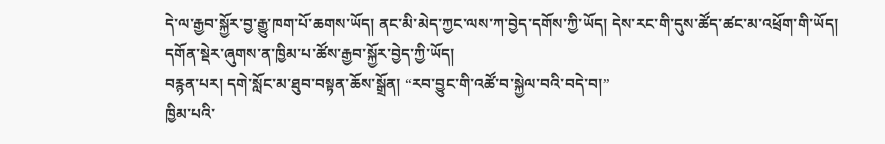དེ་ལ་རྒྱབ་སྐྱོར་བྱ་རྒྱུ་ཁག་པོ་ཆགས་ཡོད། ནང་མི་མེད་ཀྱང་ལས་ཀ་བྱེད་དགོས་ཀྱི་ཡོད། དེས་རང་གི་དུས་ཚོད་ཚང་མ་འཕྲོག་གི་ཡོད། དགོན་སྡེར་ཞུགས་ན་ཁྱིམ་པ་ཚོས་རྒྱབ་སྐྱོར་བྱེད་ཀྱི་ཡོད།
བརྙན་པར། དགེ་སློང་མ་ཐུབ་བསྟན་ཆོས་སྒྲོན། “རབ་བྱུང་གི་འཚོ་བ་སྐྱེལ་བའི་བདེ་བ།”
ཁྱིམ་པའི་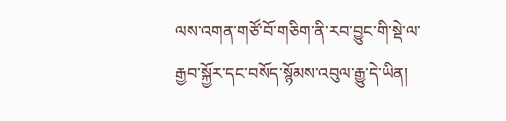ལས་འགན་གཙོ་བོ་གཅིག་ནི་རབ་བྱུང་གི་སྡེ་ལ་རྒྱབ་སྐྱོར་དང་བསོད་སྙོམས་འབུལ་རྒྱུ་དེ་ཡིན།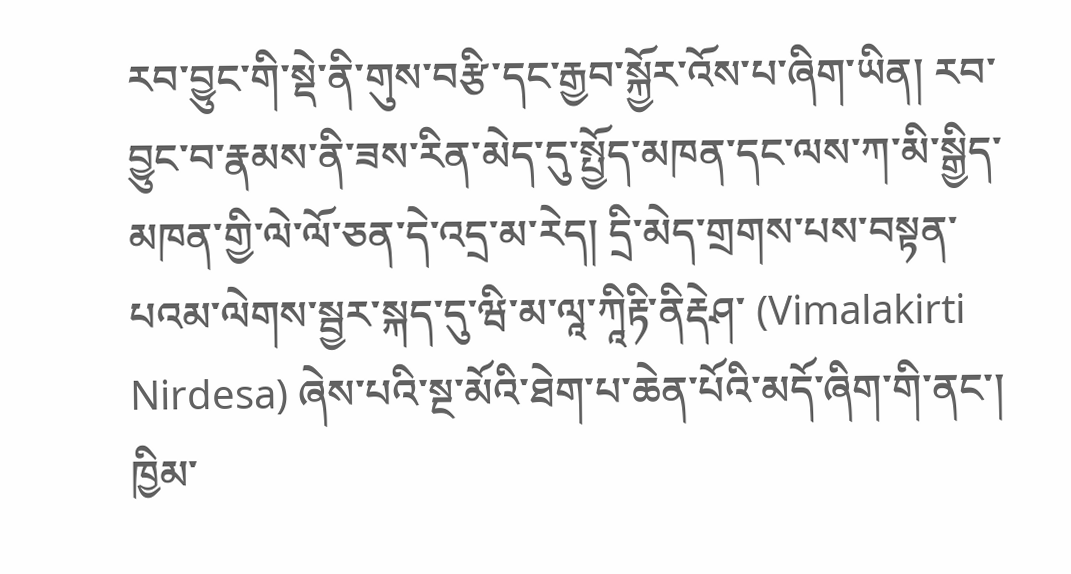རབ་བྱུང་གི་སྡེ་ནི་གུས་བརྩི་དང་རྒྱབ་སྐྱོར་འོས་པ་ཞིག་ཡིན། རབ་བྱུང་བ་རྣམས་ནི་ཟས་རིན་མེད་དུ་སྤྱོད་མཁན་དང་ལས་ཀ་མི་སྒྱིད་མཁན་གྱི་ལེ་ལོ་ཅན་དེ་འདྲ་མ་རེད། དྲི་མེད་གྲགས་པས་བསྟན་པའམ་ལེགས་སྦྱར་སྐད་དུ་ཝི་མ་ལཱ་ཀཱིརྟི་ནིརྡེཤ་ (Vimalakirti Nirdesa) ཞེས་པའི་སྔ་མོའི་ཐེག་པ་ཆེན་པོའི་མདོ་ཞིག་གི་ནང་། ཁྱིམ་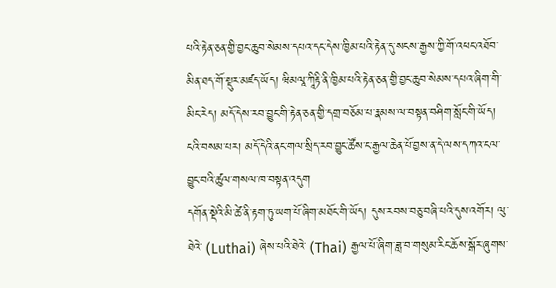པའི་རྟེན་ཅན་གྱི་བྱང་ཆུབ་སེམས་དཔའ་དང་དེས་ཁྱིམ་པའི་རྟེན་དུ་སངས་རྒྱས་ཀྱི་གོ་འཕང་འཐོབ་མིན་ཐད་གོ་སྡུར་མཛད་ཡོད། ཝིམལཱ་ཀཱིརྟི་ནི་ཁྱིམ་པའི་རྟེན་ཅན་གྱི་བྱང་ཆུབ་སེམས་དཔའ་ཞིག་གི་མིང་རེད། མདོ་དེས་རབ་བྱུང་གི་རྟེན་ཅན་གྱི་དགྲ་བཅོམ་པ་རྣམས་ལ་བསྟན་བཤིག་སློང་གི་ཡོད། ངའི་བསམ་པར། མདོ་དེའི་ནང་གལ་སྲིད་རབ་བྱུང་ཚོས་ང་རྒྱལ་ཆེན་པོ་བྱས་ན་དེ་ལས་དཀའ་ངལ་བྱུང་བའི་ཚུལ་གསལ་ཁ་བསྟན་འདུག
དགོན་སྡེའི་མི་ཚེ་ནི་རྟག་ཏུ་ཡག་པོ་ཞིག་མཐོང་གི་ཡོད། དུས་རབས་བཅུ་བཞི་པའི་དུས་འགོར། ལུ་ཐེའེ་ (Luthai) ཞེས་པའི་ཐེའེ་ (Thai) རྒྱལ་པོ་ཞིག་ཟླ་བ་གསུམ་རིང་ཆོས་སྒོར་ཞུགས་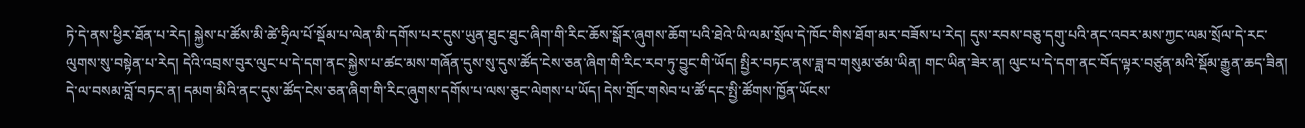ཏེ་དེ་ནས་ཕྱིར་ཐོན་པ་རེད། སྐྱེས་པ་ཚོས་མི་ཚེ་ཧྲིལ་པོ་སྡོམ་པ་ལེན་མི་དགོས་པར་དུས་ཡུན་ཐུང་ཐུང་ཞིག་གི་རིང་ཆོས་སྒོར་ཞུགས་ཆོག་པའི་ཐེའེ་ཡི་ལམ་སྲོལ་དེ་ཁོང་གིས་ཐོག་མར་བཟོས་པ་རེད། དུས་རབས་བཅུ་དགུ་པའི་ནང་འབར་མས་ཀྱང་ལམ་སྲོལ་དེ་རང་ལུགས་སུ་བསྟེན་པ་རེད། དེའི་འབྲས་བུར་ལུང་པ་དེ་དག་ནང་སྐྱེས་པ་ཚང་མས་གཞོན་དུས་སུ་དུས་ཚོད་ངེས་ཅན་ཞིག་གི་རིང་རབ་ཏུ་བྱུང་གི་ཡོད། སྤྱིར་བཏང་ནས་ཟླ་བ་གསུམ་ཙམ་ཡིན། གང་ཡིན་ཟེར་ན། ལུང་པ་དེ་དག་ནང་བོད་ལྟར་བཙུན་མའི་སྡོམ་རྒྱུན་ཆད་ཟིན། དེ་ལ་བསམ་བློ་བཏང་ན། དམག་མིའི་ནང་དུས་ཚོད་ངེས་ཅན་ཞིག་གི་རིང་ཞུགས་དགོས་པ་ལས་ཅུང་ལེགས་པ་ཡོད། དེས་གྲོང་གསེབ་པ་ཚོ་དང་སྤྱི་ཚོགས་ཁྱོན་ཡོངས་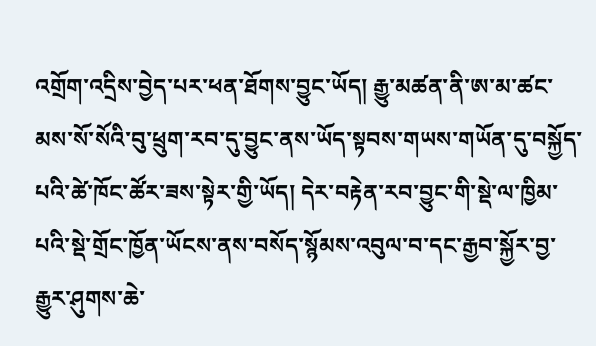འགྲོག་འདྲིས་བྱེད་པར་ཕན་ཐོགས་བྱུང་ཡོད། རྒྱུ་མཚན་ནི་ཨ་མ་ཚང་མས་སོ་སོའི་བུ་ཕྲུག་རབ་དུ་བྱུང་ནས་ཡོད་སྟབས་གཡས་གཡོན་དུ་བསྐྱོད་པའི་ཚེ་ཁོང་ཚོར་ཟས་སྟེར་གྱི་ཡོད། དེར་བརྟེན་རབ་བྱུང་གི་སྡེ་ལ་ཁྱིམ་པའི་སྡེ་གྲོང་ཁྱོན་ཡོངས་ནས་བསོད་སྙོམས་འབུལ་བ་དང་རྒྱབ་སྐྱོར་བྱ་རྒྱུར་ཤུགས་ཆེ་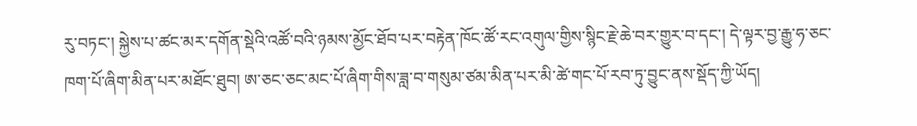རུ་བཏང་། སྐྱེས་པ་ཚང་མར་དགོན་སྡེའི་འཚོ་བའི་ཉམས་མྱོང་ཐོབ་པར་བརྟེན་ཁོང་ཚོ་རང་འགུལ་གྱིས་སྙིང་རྗེ་ཆེ་བར་གྱུར་བ་དང་། དེ་ལྟར་བྱ་རྒྱུ་ཧ་ཅང་ཁག་པོ་ཞིག་མིན་པར་མཐོང་ཐུབ། ཨ་ཅང་ཅང་མང་པོ་ཞིག་གིས་ཟླ་བ་གསུམ་ཙམ་མིན་པར་མི་ཚེ་གང་པོ་རབ་ཏུ་བྱུང་ནས་སྡོད་ཀྱི་ཡོད།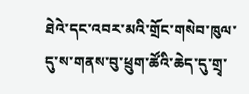ཐེའེ་དང་འབར་མའི་གྲོང་གསེབ་ཁུལ་དུ་ས་གནས་བུ་ཕྲུག་ཚོའི་ཆེད་དུ་གྲྭ་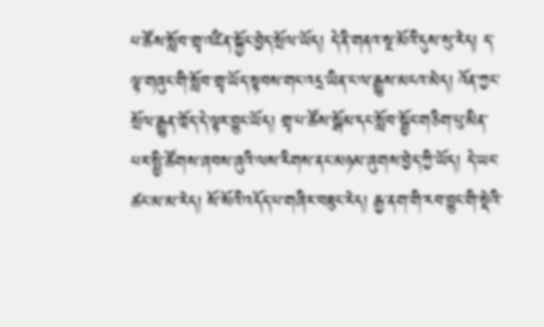པ་ཚོས་སློབ་གྲྭ་འཛིན་སྐྱོང་བྱེད་སྲོལ་ཡོད། དེ་ནི་གནའ་སྔ་མོའི་དུས་སུ་རེད། ད་ལྟ་གཞུང་གི་སློབ་གྲྭ་ཡོད་སྟབས་གང་འདྲ་ཡིན་ང་ལ་རྒྱུས་མངའ་མེད། འོན་ཀྱང་སྲོལ་རྒྱུན་ཁྲོད་དེ་ལྟར་བྱུང་ཡོད། གྲྭ་པ་ཚོས་སྒོམ་དང་སློབ་སྦྱོང་གཅིག་པུ་མིན་པར་སྤྱི་ཚོགས་ཞབས་ཞུའི་ལས་རིགས་ནང་མཉམ་ཞུགས་བྱེད་ཀྱི་ཡོད། དེ་ཡང་ཚང་མ་མ་རེད། སོ་སོའི་འདོད་པ་གཞིར་བཟུང་རེད། རྒྱ་ནག་གི་རབ་བྱུང་གི་སྡེའི་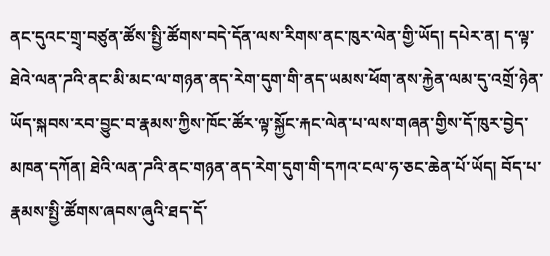ནང་དུའང་གྲྭ་བཙུན་ཚོས་སྤྱི་ཚོགས་བདེ་དོན་ལས་རིགས་ནང་ཁུར་ལེན་གྱི་ཡོད། དཔེར་ན། ད་ལྟ་ཐེའེ་ལན་ཌའི་ནང་མི་མང་ལ་གཉན་ནད་རེག་དུག་གི་ནད་ཡམས་ཕོག་ནས་རྐྱེན་ལམ་དུ་འགྲོ་ཉེན་ཡོད་སྐབས་རབ་བྱུང་བ་རྣམས་ཀྱིས་ཁོང་ཚོར་ལྟ་སྐྱོང་རྐང་ལེན་པ་ལས་གཞན་གྱིས་དོ་ཁུར་བྱེད་མཁན་དཀོན། ཐེའི་ལན་ཌའི་ནང་གཉན་ནད་རེག་དུག་གི་དཀའ་ངལ་ཧ་ཅང་ཆེན་པོ་ཡོད། བོད་པ་རྣམས་སྤྱི་ཚོགས་ཞབས་ཞུའི་ཐད་དོ་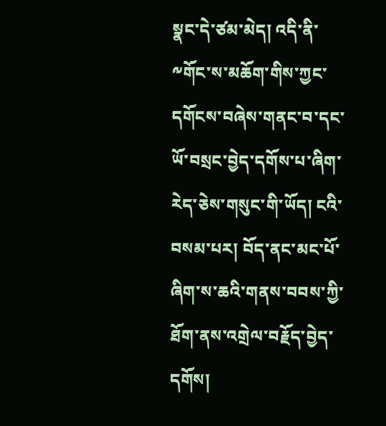སྣང་དེ་ཙམ་མེད། འདི་ནི་༸གོང་ས་མཆོག་གིས་ཀྱང་དགོངས་བཞེས་གནང་བ་དང་ཡོ་བསྲང་བྱེད་དགོས་པ་ཞིག་རེད་ཅེས་གསུང་གི་ཡོད། ངའི་བསམ་པར། བོད་ནང་མང་པོ་ཞིག་ས་ཆའི་གནས་བབས་ཀྱི་ཐོག་ནས་འགྲེལ་བརྗོད་བྱེད་དགོས།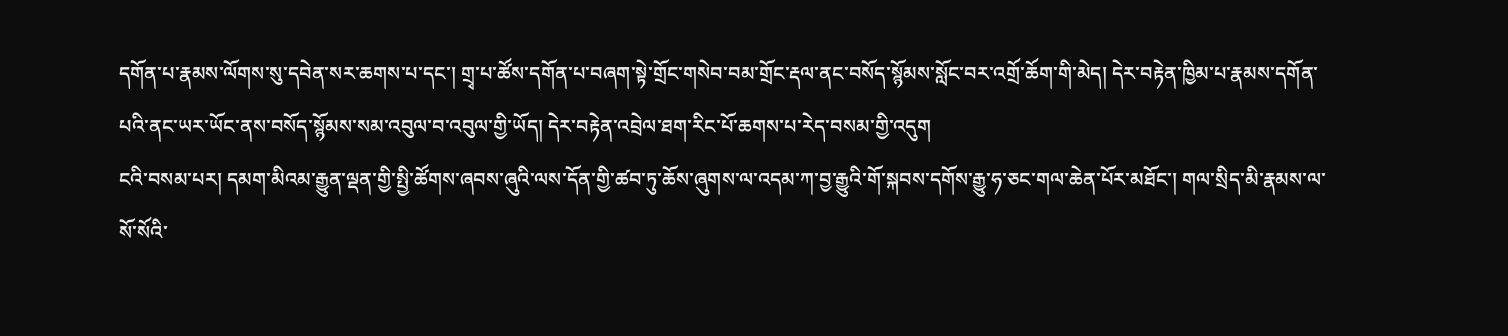དགོན་པ་རྣམས་ལོགས་སུ་དབེན་སར་ཆགས་པ་དང་། གྲྭ་པ་ཚོས་དགོན་པ་བཞག་སྟེ་གྲོང་གསེབ་བམ་གྲོང་རྡལ་ནང་བསོད་སྙོམས་སློང་བར་འགྲོ་ཆོག་གི་མེད། དེར་བརྟེན་ཁྱིམ་པ་རྣམས་དགོན་པའི་ནང་ཡར་ཡོང་ནས་བསོད་སྙོམས་སམ་འབུལ་བ་འབུལ་གྱི་ཡོད། དེར་བརྟེན་འབྲེལ་ཐག་རིང་པོ་ཆགས་པ་རེད་བསམ་གྱི་འདུག
ངའི་བསམ་པར། དམག་མིའམ་རྒྱུན་ལྡན་གྱི་སྤྱི་ཚོགས་ཞབས་ཞུའི་ལས་དོན་གྱི་ཚབ་ཏུ་ཆོས་ཞུགས་ལ་འདམ་ཀ་བྱ་རྒྱུའི་གོ་སྐབས་དགོས་རྒྱུ་ཧ་ཅང་གལ་ཆེན་པོར་མཐོང་། གལ་སྲིད་མི་རྣམས་ལ་སོ་སོའི་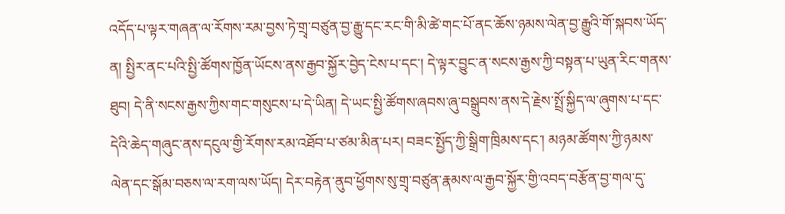འདོད་པ་ལྟར་གཞན་ལ་རོགས་རམ་བྱས་ཏེ་གྲྭ་བཙུན་བྱ་རྒྱུ་དང་རང་གི་མི་ཚེ་གང་པོ་ནང་ཆོས་ཉམས་ལེན་བྱ་རྒྱུའི་གོ་སྐབས་ཡོད་ན། སྤྱིར་ནང་པའི་སྤྱི་ཚོགས་ཁྱོན་ཡོངས་ནས་རྒྱབ་སྐྱོར་བྱེད་ངེས་པ་དང་། དེ་ལྟར་བྱུང་ན་སངས་རྒྱས་ཀྱི་བསྟན་པ་ཡུན་རིང་གནས་ཐུབ། དེ་ནི་སངས་རྒྱས་ཀྱིས་གང་གསུངས་པ་དེ་ཡིན། དེ་ཡང་སྤྱི་ཚོགས་ཞབས་ཞུ་བསྒྲུབས་ནས་དེ་རྗེས་སྤྲོ་སྐྱིད་ལ་ཞུགས་པ་དང་དེའི་ཆེད་གཞུང་ནས་དངུལ་གྱི་རོགས་རམ་འཐོབ་པ་ཙམ་མིན་པར། བཟང་སྤྱོད་ཀྱི་སྒྲིག་ཁྲིམས་དང་། མཉམ་ཚོགས་ཀྱི་ཉམས་ལེན་དང་སྒོམ་བཅས་ལ་རག་ལས་ཡོད། དེར་བརྟེན་ནུབ་ཕྱོགས་སུ་གྲྭ་བཙུན་རྣམས་ལ་རྒྱབ་སྐྱོར་གྱི་འབད་བརྩོན་བྱ་གལ་དུ་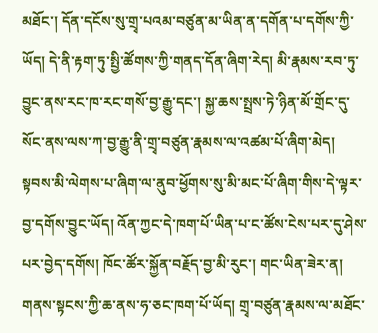མཐོང་། དོན་དངོས་སུ་གྲྭ་པའམ་བཙུན་མ་ཡིན་ན་དགོན་པ་དགོས་ཀྱི་ཡོད། དེ་ནི་རྟག་ཏུ་སྤྱི་ཚོགས་ཀྱི་གནད་དོན་ཞིག་རེད། མི་རྣམས་རབ་ཏུ་བྱུང་ནས་རང་ཁ་རང་གསོ་བྱ་རྒྱུ་དང་། སྐྱ་ཆས་སྤྲས་ཏེ་ཉིན་མོ་གྲོང་དུ་སོང་ནས་ལས་ཀ་བྱ་རྒྱུ་ནི་གྲྭ་བཙུན་རྣམས་ལ་འཚམ་པོ་ཞིག་མེད། སྟབས་མི་ལེགས་པ་ཞིག་ལ་ནུབ་ཕྱོགས་སུ་མི་མང་པོ་ཞིག་གིས་དེ་ལྟར་བྱ་དགོས་བྱུང་ཡོད། འོན་ཀྱང་དེ་ཁག་པོ་ཡིན་པ་ང་ཚོས་ངེས་པར་དུ་ཤེས་པར་བྱེད་དགོས། ཁོང་ཚོར་སྐྱོན་བརྗོད་བྱ་མི་རུང་། གང་ཡིན་ཟེར་ན། གནས་སྟངས་ཀྱི་ཆ་ནས་ཧ་ཅང་ཁག་པོ་ཡོད། གྲྭ་བཙུན་རྣམས་ལ་མཐོང་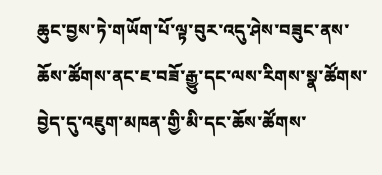ཆུང་བྱས་ཏེ་གཡོག་པོ་ལྟ་བུར་འདུ་ཤེས་བཟུང་ནས་ཆོས་ཚོགས་ནང་ཇ་བཟོ་རྒྱུ་དང་ལས་རིགས་སྣ་ཚོགས་བྱེད་དུ་འཇུག་མཁན་གྱི་མི་དང་ཆོས་ཚོགས་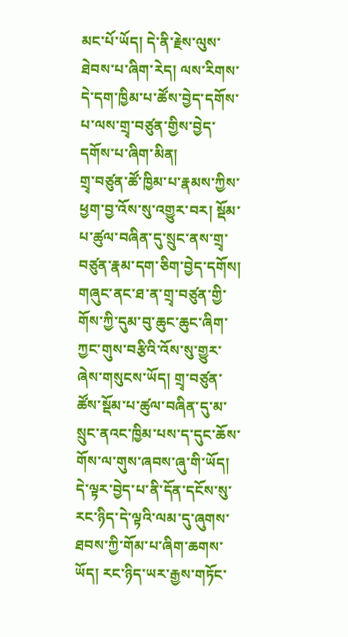མང་པོ་ཡོད། དེ་ནི་རྗེས་ལུས་ཐེབས་པ་ཞིག་རེད། ལས་རིགས་དེ་དག་ཁྱིམ་པ་ཚོས་བྱེད་དགོས་པ་ལས་གྲྭ་བཙུན་གྱིས་བྱེད་དགོས་པ་ཞིག་མིན།
གྲྭ་བཙུན་ཚོ་ཁྱིམ་པ་རྣམས་ཀྱིས་ཕྱག་བྱ་འོས་སུ་འགྱུར་བར། སྡོམ་པ་ཚུལ་བཞིན་དུ་སྲུང་ནས་གྲྭ་བཙུན་རྣམ་དག་ཅིག་བྱེད་དགོས། གཞུང་ནང་ཐ་ན་གྲྭ་བཙུན་གྱི་གོས་ཀྱི་དུམ་བུ་ཆུང་ཆུང་ཞིག་ཀྱང་གུས་བརྩིའི་འོས་སུ་གྱུར་ཞེས་གསུངས་ཡོད། གྲྭ་བཙུན་ཚོས་སྡོམ་པ་ཚུལ་བཞིན་དུ་མ་སྲུང་ནའང་ཁྱིམ་པས་ད་དུང་ཆོས་གོས་ལ་གུས་ཞབས་ཞུ་གི་ཡོད། དེ་ལྟར་བྱེད་པ་ནི་དོན་དངོས་སུ་རང་ཉིད་དེ་ལྟའི་ལམ་དུ་ཞུགས་ཐབས་ཀྱི་གོམ་པ་ཞིག་ཆགས་ཡོད། རང་ཉིད་ཡར་རྒྱས་གཏོང་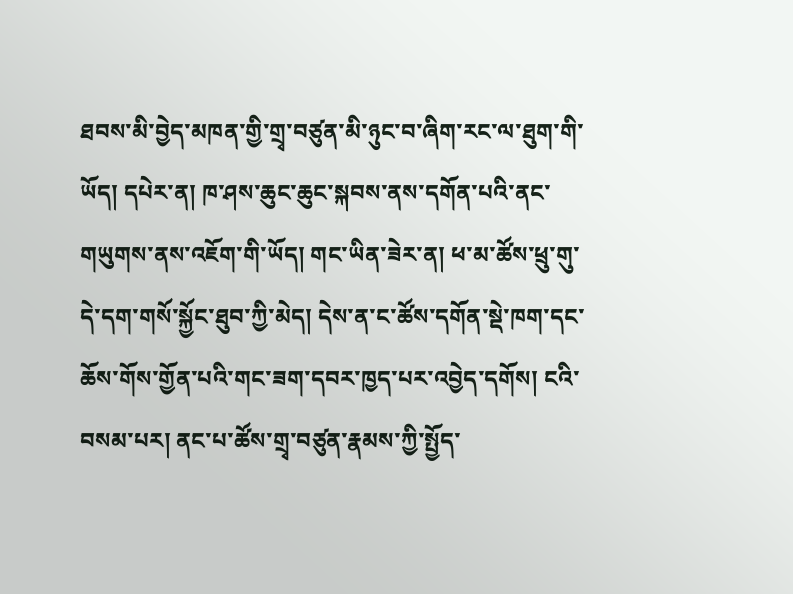ཐབས་མི་བྱེད་མཁན་གྱི་གྲྭ་བཙུན་མི་ཉུང་བ་ཞིག་རང་ལ་ཐུག་གི་ཡོད། དཔེར་ན། ཁ་ཤས་ཆུང་ཆུང་སྐབས་ནས་དགོན་པའི་ནང་གཡུགས་ནས་འཇོག་གི་ཡོད། གང་ཡིན་ཟེར་ན། ཕ་མ་ཚོས་ཕྲུ་གུ་དེ་དག་གསོ་སྐྱོང་ཐུབ་ཀྱི་མེད། དེས་ན་ང་ཚོས་དགོན་སྡེ་ཁག་དང་ཆོས་གོས་གྱོན་པའི་གང་ཟག་དབར་ཁྱད་པར་འབྱེད་དགོས། ངའི་བསམ་པར། ནང་པ་ཚོས་གྲྭ་བཙུན་རྣམས་ཀྱི་སྤྱོད་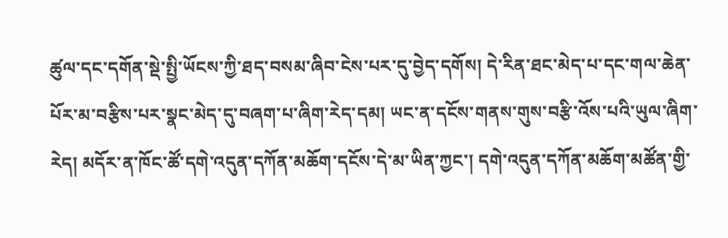ཚུལ་དང་དགོན་སྡེ་སྤྱི་ཡོངས་ཀྱི་ཐད་བསམ་ཞིབ་ངེས་པར་དུ་བྱེད་དགོས། དེ་རིན་ཐང་མེད་པ་དང་གལ་ཆེན་པོར་མ་བརྩིས་པར་སྣང་མེད་དུ་བཞག་པ་ཞིག་རེད་དམ། ཡང་ན་དངོས་གནས་གུས་བརྩི་འོས་པའི་ཡུལ་ཞིག་རེད། མདོར་ན་ཁོང་ཚོ་དགེ་འདུན་དཀོན་མཆོག་དངོས་དེ་མ་ཡིན་ཀྱང་། དགེ་འདུན་དཀོན་མཆོག་མཚོན་གྱི་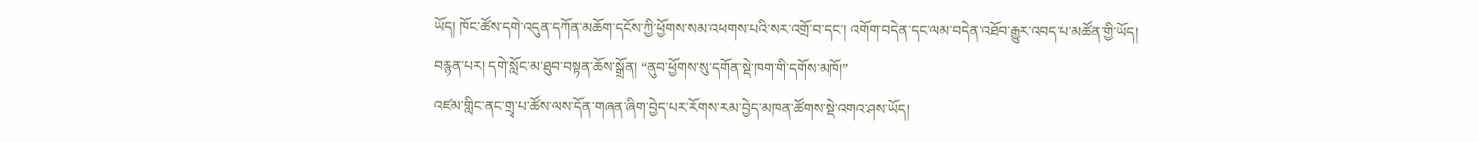ཡོད། ཁོང་ཚོས་དགེ་འདུན་དཀོན་མཆོག་དངོས་ཀྱི་ཕྱོགས་སམ་འཕགས་པའི་སར་འགྲོ་བ་དང་། འགོག་བདེན་དང་ལམ་བདེན་འཐོབ་རྒྱུར་འབད་པ་མཚོན་གྱི་ཡོད།
བརྙན་པར། དགེ་སློང་མ་ཐུབ་བསྟན་ཆོས་སྒྲོན། “ནུབ་ཕྱོགས་སུ་དགོན་སྡེ་ཁག་གི་དགོས་མཁོ།”
འཛམ་གླིང་ནང་གྲྭ་པ་ཚོས་ལས་དོན་གཞན་ཞིག་བྱེད་པར་རོགས་རམ་བྱེད་མཁན་ཚོགས་སྡེ་འགའ་ཤས་ཡོད།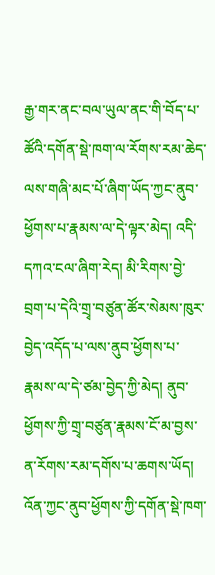རྒྱ་གར་ནང་བལ་ཡུལ་ནང་གི་བོད་པ་ཚོའི་དགོན་སྡེ་ཁག་ལ་རོགས་རམ་ཆེད་ལས་གཞི་མང་པོ་ཞིག་ཡོད་ཀྱང་ནུབ་ཕྱོགས་པ་རྣམས་ལ་དེ་ལྟར་མེད། འདི་དཀའ་ངལ་ཞིག་རེད། མི་རིགས་བྱེ་བྲག་པ་དེའི་གྲྭ་བཙུན་ཚོར་སེམས་ཁུར་བྱེད་འདོད་པ་ལས་ནུབ་ཕྱོགས་པ་རྣམས་ལ་དེ་ཙམ་བྱེད་ཀྱི་མེད། ནུབ་ཕྱོགས་ཀྱི་གྲྭ་བཙུན་རྣམས་ངོ་མ་བྱས་ན་རོགས་རམ་དགོས་པ་ཆགས་ཡོད། འོན་ཀྱང་ནུབ་ཕྱོགས་ཀྱི་དགོན་སྡེ་ཁག་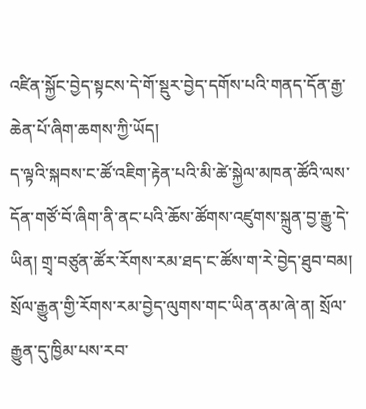འཛིན་སྐྱོང་བྱེད་སྟངས་དེ་གོ་སྡུར་བྱེད་དགོས་པའི་གནད་དོན་རྒྱ་ཆེན་པོ་ཞིག་ཆགས་ཀྱི་ཡོད།
ད་ལྟའི་སྐབས་ང་ཚོ་འཇིག་རྟེན་པའི་མི་ཚེ་སྐྱེལ་མཁན་ཚོའི་ལས་དོན་གཙོ་བོ་ཞིག་ནི་ནང་པའི་ཆོས་ཚོགས་འཛུགས་སྐྲུན་བྱ་རྒྱུ་དེ་ཡིན། གྲྭ་བཙུན་ཚོར་རོགས་རམ་ཐད་ང་ཚོས་ག་རེ་བྱེད་ཐུབ་བམ།
སྲོལ་རྒྱུན་གྱི་རོགས་རམ་བྱེད་ལུགས་གང་ཡིན་ནམ་ཞེ་ན། སྲོལ་རྒྱུན་དུ་ཁྱིམ་པས་རབ་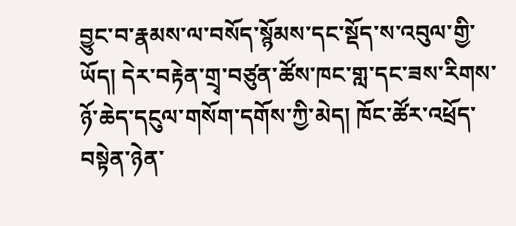བྱུང་བ་རྣམས་ལ་བསོད་སྙོམས་དང་སྡོད་ས་འབུལ་གྱི་ཡོད། དེར་བརྟེན་གྲྭ་བཙུན་ཚོས་ཁང་གླ་དང་ཟས་རིགས་ཉོ་ཆེད་དངུལ་གསོག་དགོས་ཀྱི་མེད། ཁོང་ཚོར་འཕྲོད་བསྟེན་ཉེན་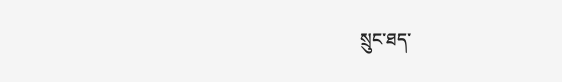སྲུང་ཐད་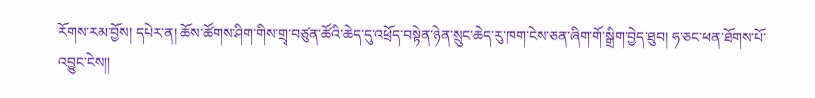རོགས་རམ་བྱོས། དཔེར་ན། ཆོས་ཚོགས་ཤིག་གིས་གྲྭ་བཙུན་ཚོའི་ཆེད་དུ་འཕྲོད་བསྟེན་ཉེན་སྲུང་ཆེད་རུ་ཁག་ངེས་ཅན་ཞིག་གོ་སྒྲིག་བྱེད་ཐུབ། ཧ་ཅང་ཕན་ཐོགས་པོ་འབྱུང་ངེས།།